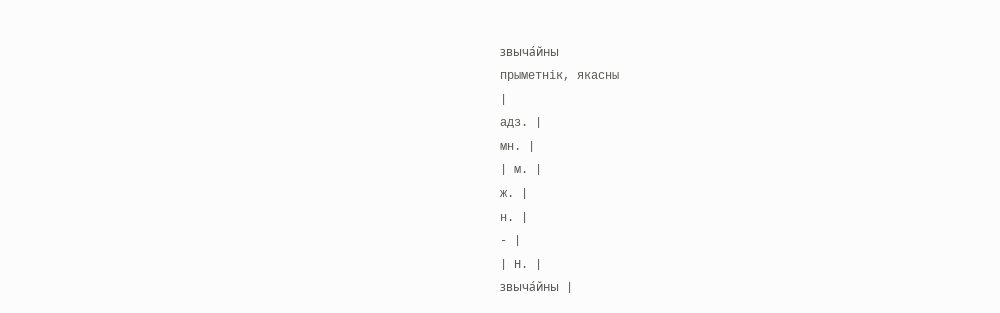звыча́йны
прыметнік, якасны
|
адз. |
мн. |
| м. |
ж. |
н. |
- |
| Н. |
звыча́йны |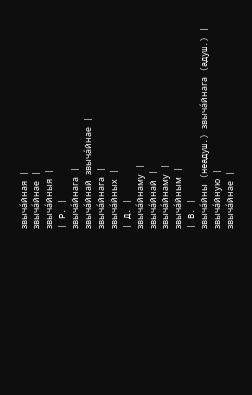звыча́йная |
звыча́йнае |
звыча́йныя |
| Р. |
звыча́йнага |
звыча́йнай звыча́йнае |
звыча́йнага |
звыча́йных |
| Д. |
звыча́йнаму |
звыча́йнай |
звыча́йнаму |
звыча́йным |
| В. |
звыча́йны (неадуш.) звыча́йнага (адуш.) |
звыча́йную |
звыча́йнае |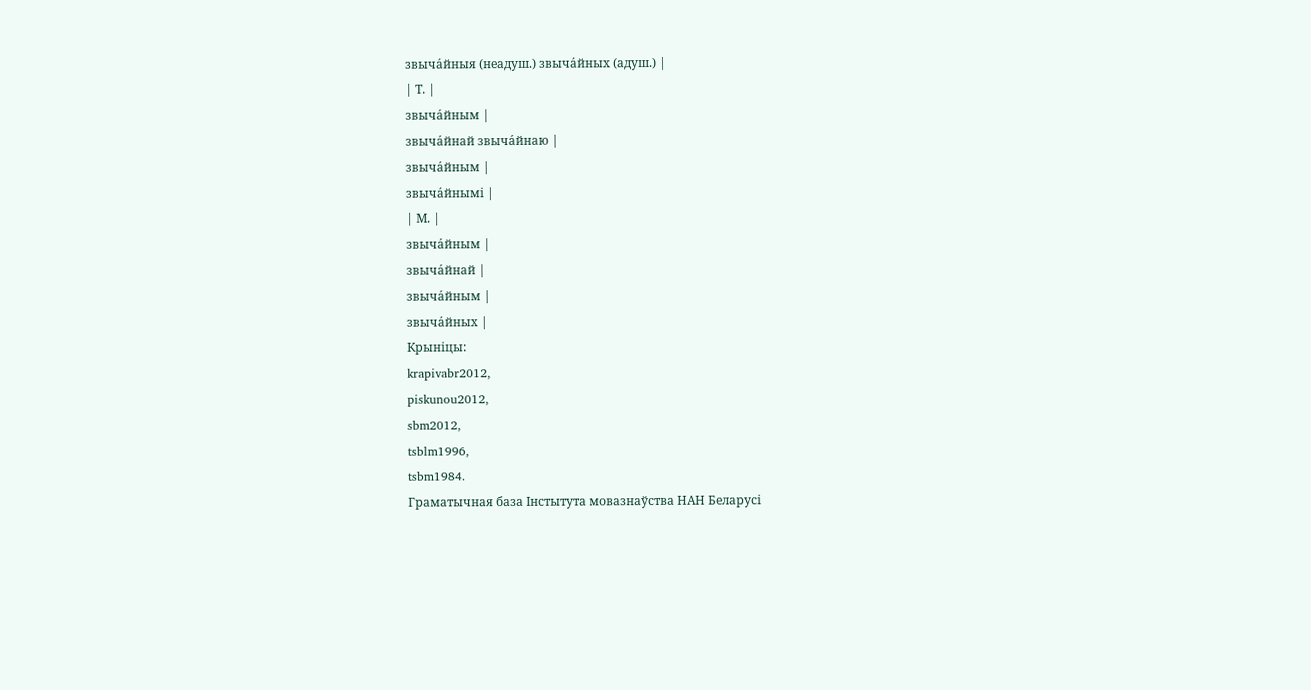звыча́йныя (неадуш.) звыча́йных (адуш.) |
| Т. |
звыча́йным |
звыча́йнай звыча́йнаю |
звыча́йным |
звыча́йнымі |
| М. |
звыча́йным |
звыча́йнай |
звыча́йным |
звыча́йных |
Крыніцы:
krapivabr2012,
piskunou2012,
sbm2012,
tsblm1996,
tsbm1984.
Граматычная база Інстытута мовазнаўства НАН Беларусі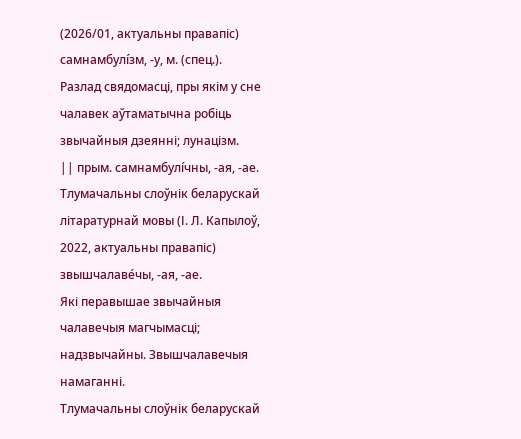(2026/01, актуальны правапіс)
самнамбулі́зм, -у, м. (спец.).
Разлад свядомасці, пры якім у сне чалавек аўтаматычна робіць звычайныя дзеянні; лунацізм.
|| прым. самнамбулі́чны, -ая, -ае.
Тлумачальны слоўнік беларускай літаратурнай мовы (І. Л. Капылоў, 2022, актуальны правапіс)
звышчалаве́чы, ‑ая, ‑ае.
Які перавышае звычайныя чалавечыя магчымасці; надзвычайны. Звышчалавечыя намаганні.
Тлумачальны слоўнік беларускай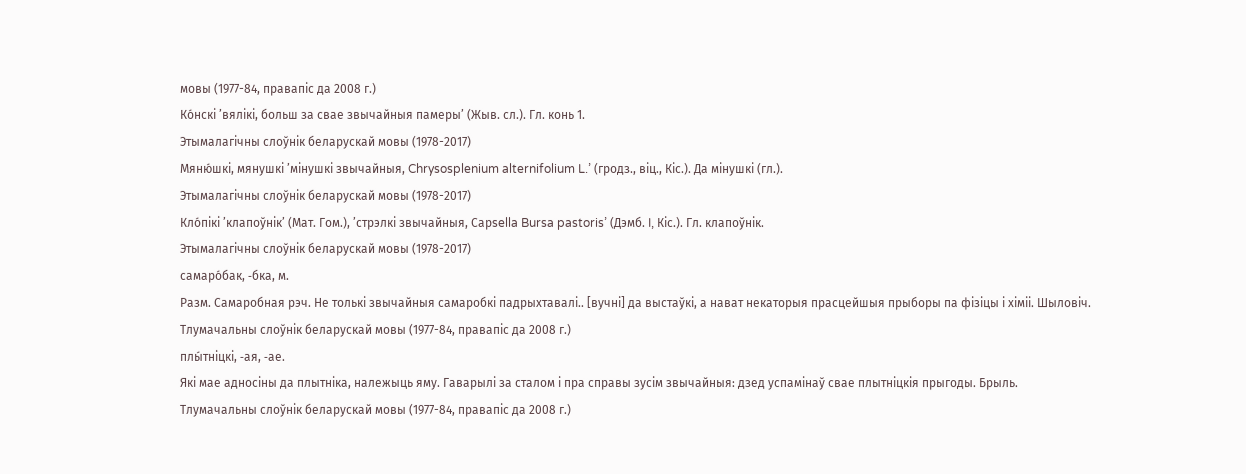мовы (1977-84, правапіс да 2008 г.)
Ко́нскі ’вялікі, больш за свае звычайныя памеры’ (Жыв. сл.). Гл. конь 1.
Этымалагічны слоўнік беларускай мовы (1978-2017)
Мяню́шкі, мянушкі ’мінушкі звычайныя, Chrysosplenium alternifolium L.’ (гродз., віц., Кіс.). Да мінушкі (гл.).
Этымалагічны слоўнік беларускай мовы (1978-2017)
Кло́пікі ’клапоўнік’ (Мат. Гом.), ’стрэлкі звычайныя, Сарsella Bursa pastoris’ (Дэмб. I, Кіс.). Гл. клапоўнік.
Этымалагічны слоўнік беларускай мовы (1978-2017)
самаро́бак, ‑бка, м.
Разм. Самаробная рэч. Не толькі звычайныя самаробкі падрыхтавалі.. [вучні] да выстаўкі, а нават некаторыя прасцейшыя прыборы па фізіцы і хіміі. Шыловіч.
Тлумачальны слоўнік беларускай мовы (1977-84, правапіс да 2008 г.)
плы́тніцкі, ‑ая, ‑ае.
Які мае адносіны да плытніка, належыць яму. Гаварылі за сталом і пра справы зусім звычайныя: дзед успамінаў свае плытніцкія прыгоды. Брыль.
Тлумачальны слоўнік беларускай мовы (1977-84, правапіс да 2008 г.)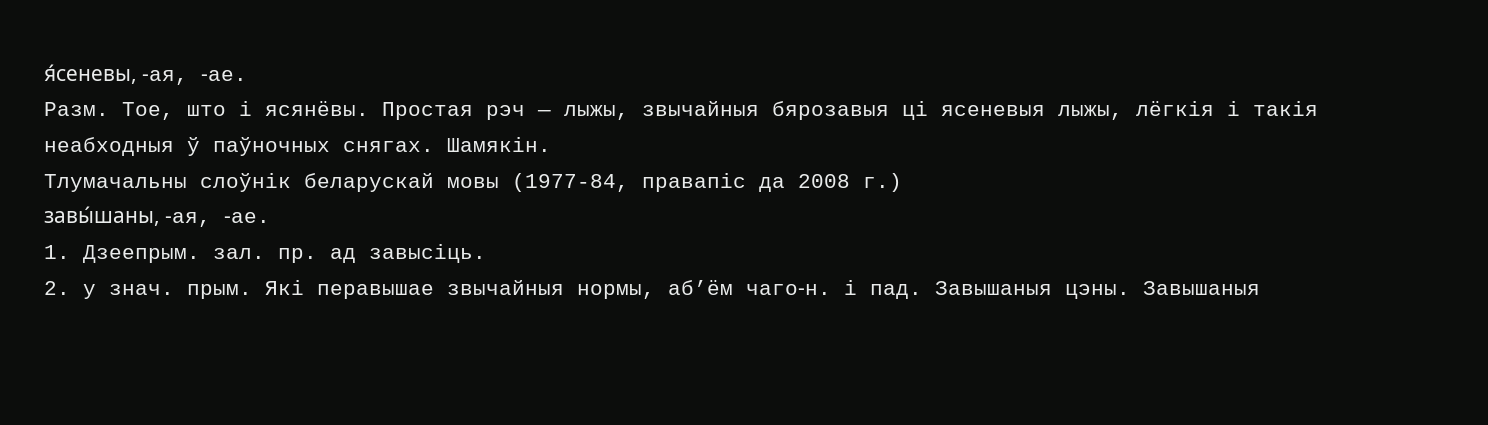я́сеневы, ‑ая, ‑ае.
Разм. Тое, што і ясянёвы. Простая рэч — лыжы, звычайныя бярозавыя ці ясеневыя лыжы, лёгкія і такія неабходныя ў паўночных снягах. Шамякін.
Тлумачальны слоўнік беларускай мовы (1977-84, правапіс да 2008 г.)
завы́шаны, ‑ая, ‑ае.
1. Дзеепрым. зал. пр. ад завысіць.
2. у знач. прым. Які перавышае звычайныя нормы, аб’ём чаго‑н. і пад. Завышаныя цэны. Завышаныя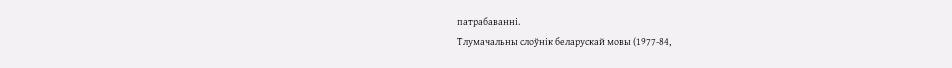патрабаванні.
Тлумачальны слоўнік беларускай мовы (1977-84,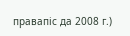правапіс да 2008 г.)